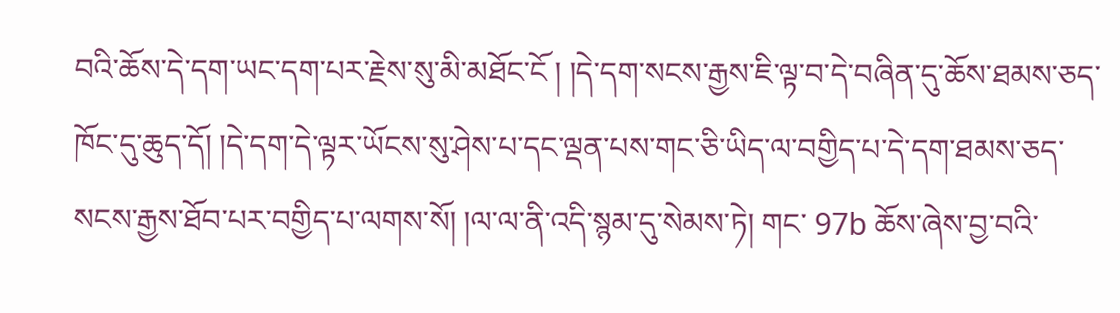བའི་ཆོས་དེ་དག་ཡང་དག་པར་རྗེས་སུ་མི་མཐོང་ངོ ། །དེ་དག་སངས་རྒྱས་ཇི་ལྟ་བ་དེ་བཞིན་དུ་ཆོས་ཐམས་ཅད་ཁོང་དུ་ཆུད་དོ། །དེ་དག་དེ་ལྟར་ཡོངས་སུ་ཤེས་པ་དང་ལྡན་པས་གང་ཅི་ཡིད་ལ་བགྱིད་པ་དེ་དག་ཐམས་ཅད་སངས་རྒྱས་ཐོབ་པར་བགྱིད་པ་ལགས་སོ། །ལ་ལ་ནི་འདི་སྙམ་དུ་སེམས་ཏེ། གང་ 97b ཆོས་ཞེས་བྱ་བའི་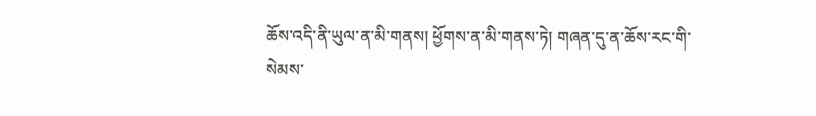ཆོས་འདི་ནི་ཡུལ་ན་མི་གནས། ཕྱོགས་ན་མི་གནས་ཏེ། གཞན་དུ་ན་ཆོས་རང་གི་སེམས་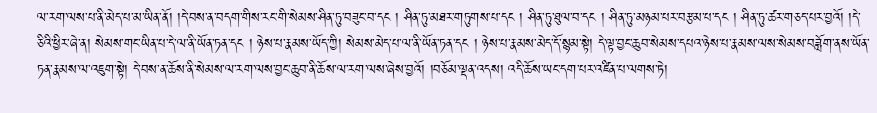ལ་རག་ལས་པ་ནི་མེད་པ་མ་ཡིན་ནོ། །དེ་བས་ན་བདག་གིས་རང་གི་སེམས་ཤིན་ཏུ་བཟུང་བ་དང ། ཤིན་ཏུ་མཐར་གཏུགས་པ་དང ། ཤིན་ཏུ་ཐུལ་བ་དང ། ཤིན་ཏུ་མཉམ་པར་བརྩམ་པ་དང ། ཤིན་ཏུ་ཚར་གཅད་པར་བྱའོ། །དེ་ཅིའི་ཕྱིར་ཞེ་ན། སེམས་གང་ཡིན་པ་དེ་ལ་ནི་ཡོན་ཏན་དང ། ཉེས་པ་རྣམས་ཡོད་ཀྱི། སེམས་མེད་པ་ལ་ནི་ཡོན་ཏན་དང ། ཉེས་པ་རྣམས་མེད་དོ་སྙམ་སྟེ། དེ་ལྟ་བྱང་ཆུབ་སེམས་དཔའ་ཉེས་པ་རྣམས་ལས་སེམས་བཟློག་ནས་ཡོན་ཏན་རྣམས་ལ་འཇུག་སྟེ། དེ་བས་ན་ཆོས་ནི་སེམས་ལ་རག་ལས་བྱང་ཆུབ་ནི་ཆོས་ལ་རག་ལས་ཞེས་བྱའོ། །བཅོམ་ལྡན་འདས། འདི་ཆོས་ཡང་དག་པར་འཛིན་པ་ལགས་ཏེ།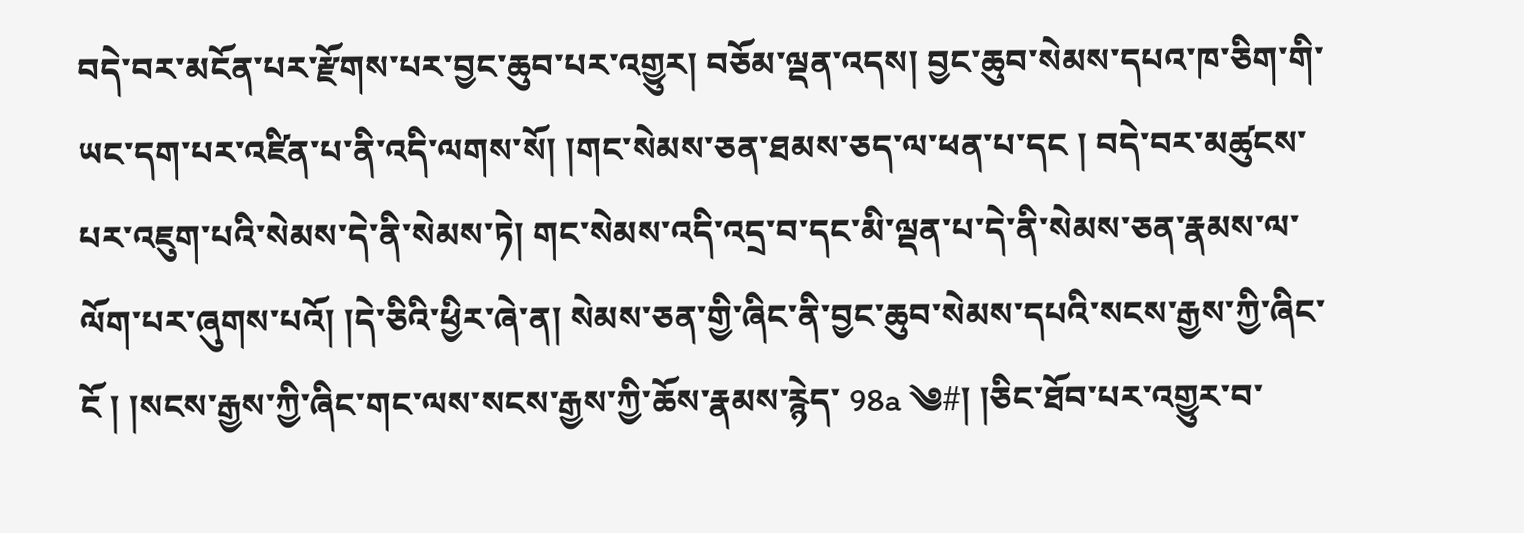བདེ་བར་མངོན་པར་རྫོགས་པར་བྱང་ཆུབ་པར་འགྱུར། བཅོམ་ལྡན་འདས། བྱང་ཆུབ་སེམས་དཔའ་ཁ་ཅིག་གི་ཡང་དག་པར་འཛིན་པ་ནི་འདི་ལགས་སོ། །གང་སེམས་ཅན་ཐམས་ཅད་ལ་ཕན་པ་དང ། བདེ་བར་མཚུངས་པར་འཇུག་པའི་སེམས་དེ་ནི་སེམས་ཏེ། གང་སེམས་འདི་འདྲ་བ་དང་མི་ལྡན་པ་དེ་ནི་སེམས་ཅན་རྣམས་ལ་ལོག་པར་ཞུགས་པའོ། །དེ་ཅིའི་ཕྱིར་ཞེ་ན། སེམས་ཅན་གྱི་ཞིང་ནི་བྱང་ཆུབ་སེམས་དཔའི་སངས་རྒྱས་ཀྱི་ཞིང་ངོ ། །སངས་རྒྱས་ཀྱི་ཞིང་གང་ལས་སངས་རྒྱས་ཀྱི་ཆོས་རྣམས་རྙེད་ 98a ༄#། །ཅིང་ཐོབ་པར་འགྱུར་བ་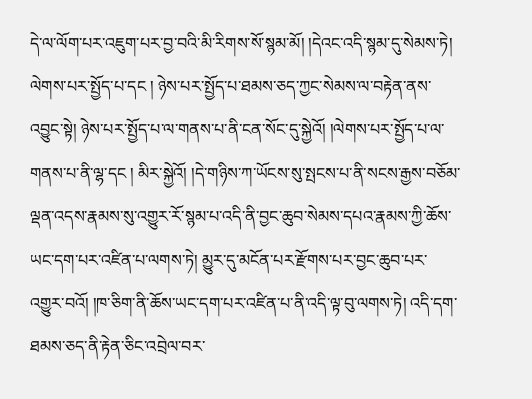དེ་ལ་ལོག་པར་འཇུག་པར་བྱ་བའི་མི་རིགས་སོ་སྙམ་མོ། །དེའང་འདི་སྙམ་དུ་སེམས་ཏེ། ལེགས་པར་སྤྱོད་པ་དང ། ཉེས་པར་སྤྱོད་པ་ཐམས་ཅད་ཀྱང་སེམས་ལ་བརྟེན་ནས་འབྱུང་སྟེ། ཉེས་པར་སྤྱོད་པ་ལ་གནས་པ་ནི་ངན་སོང་དུ་སྐྱེའོ། །ལེགས་པར་སྤྱོད་པ་ལ་གནས་པ་ནི་ལྷ་དང ། མིར་སྐྱེའོ། །དེ་གཉིས་ཀ་ཡོངས་སུ་སྤངས་པ་ནི་སངས་རྒྱས་བཅོམ་ལྡན་འདས་རྣམས་སུ་འགྱུར་རོ་སྙམ་པ་འདི་ནི་བྱང་ཆུབ་སེམས་དཔའ་རྣམས་ཀྱི་ཆོས་ཡང་དག་པར་འཛིན་པ་ལགས་ཏེ། མྱུར་དུ་མངོན་པར་རྫོགས་པར་བྱང་ཆུབ་པར་འགྱུར་བའོ། །ཁ་ཅིག་ནི་ཆོས་ཡང་དག་པར་འཛིན་པ་ནི་འདི་ལྟ་བུ་ལགས་ཏེ། འདི་དག་ཐམས་ཅད་ནི་རྟེན་ཅིང་འབྲེལ་བར་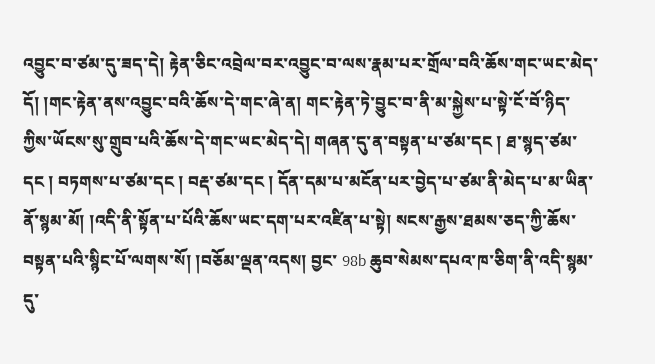འབྱུང་བ་ཙམ་དུ་ཟད་དེ། རྟེན་ཅིང་འབྲེལ་བར་འབྱུང་བ་ལས་རྣམ་པར་གྲོལ་བའི་ཆོས་གང་ཡང་མེད་དོ། །གང་རྟེན་ནས་འབྱུང་བའི་ཆོས་དེ་གང་ཞེ་ན། གང་རྟེན་ཏེ་བྱུང་བ་ནི་མ་སྐྱེས་པ་སྟེ་ངོ་བོ་ཉིད་ཀྱིས་ཡོངས་སུ་གྲུབ་པའི་ཆོས་དེ་གང་ཡང་མེད་དེ། གཞན་དུ་ན་བསྟན་པ་ཙམ་དང ། ཐ་སྙད་ཙམ་དང ། བཏགས་པ་ཙམ་དང ། བརྡ་ཙམ་དང ། དོན་དམ་པ་མངོན་པར་བྱེད་པ་ཙམ་ནི་མེད་པ་མ་ཡིན་ནོ་སྙམ་མོ། །འདི་ནི་སྟོན་པ་པོའི་ཆོས་ཡང་དག་པར་འཛིན་པ་སྟེ། སངས་རྒྱས་ཐམས་ཅད་ཀྱི་ཆོས་བསྟན་པའི་སྙིང་པོ་ལགས་སོ། །བཅོམ་ལྡན་འདས། བྱང་ 98b ཆུབ་སེམས་དཔའ་ཁ་ཅིག་ནི་འདི་སྙམ་དུ་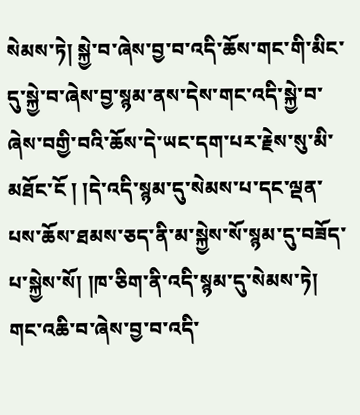སེམས་ཏེ། སྐྱེ་བ་ཞེས་བྱ་བ་འདི་ཆོས་གང་གི་མིང་དུ་སྐྱེ་བ་ཞེས་བྱ་སྙམ་ནས་དེས་གང་འདི་སྐྱེ་བ་ཞེས་བགྱི་བའི་ཆོས་དེ་ཡང་དག་པར་རྗེས་སུ་མི་མཐོང་ངོ ། །དེ་འདི་སྙམ་དུ་སེམས་པ་དང་ལྡན་པས་ཆོས་ཐམས་ཅད་ནི་མ་སྐྱེས་སོ་སྙམ་དུ་བཟོད་པ་སྐྱེས་སོ། །ཁ་ཅིག་ནི་འདི་སྙམ་དུ་སེམས་ཏེ། གང་འཆི་བ་ཞེས་བྱ་བ་འདི་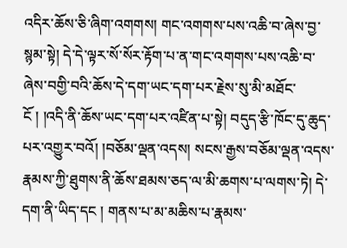འདིར་ཆོས་ཅི་ཞིག་འགགས། གང་འགགས་པས་འཆི་བ་ཞེས་བྱ་སྙམ་སྟེ། དེ་དེ་ལྟར་སོ་སོར་རྟོག་པ་ན་གང་འགགས་པས་འཆི་བ་ཞེས་བགྱི་བའི་ཆོས་དེ་དག་ཡང་དག་པར་རྗེས་སུ་མི་མཐོང་ངོ ། །འདི་ནི་ཆོས་ཡང་དག་པར་འཛིན་པ་སྟེ། བདུད་རྩི་ཁོང་དུ་ཆུད་པར་འགྱུར་བའོ། །བཅོམ་ལྡན་འདས། སངས་རྒྱས་བཅོམ་ལྡན་འདས་རྣམས་ཀྱི་ཐུགས་ནི་ཆོས་ཐམས་ཅད་ལ་མི་ཆགས་པ་ལགས་ཏེ། དེ་དག་ནི་ཡིད་དང ། གནས་པ་མ་མཆིས་པ་རྣམས་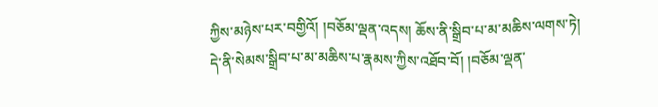ཀྱིས་མཉེས་པར་བགྱིའོ། །བཅོམ་ལྡན་འདས། ཆོས་ནི་སྒྲིབ་པ་མ་མཆིས་ལགས་ཏེ། དེ་ནི་སེམས་སྒྲིབ་པ་མ་མཆིས་པ་རྣམས་ཀྱིས་འཐོབ་བོ། །བཅོམ་ལྡན་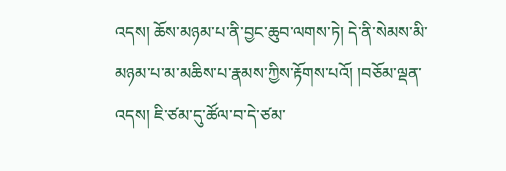འདས། ཆོས་མཉམ་པ་ནི་བྱང་ཆུབ་ལགས་ཏེ། དེ་ནི་སེམས་མི་མཉམ་པ་མ་མཆིས་པ་རྣམས་ཀྱིས་རྟོགས་པའོ། །བཅོམ་ལྡན་འདས། ཇི་ཙམ་དུ་ཚོལ་བ་དེ་ཙམ་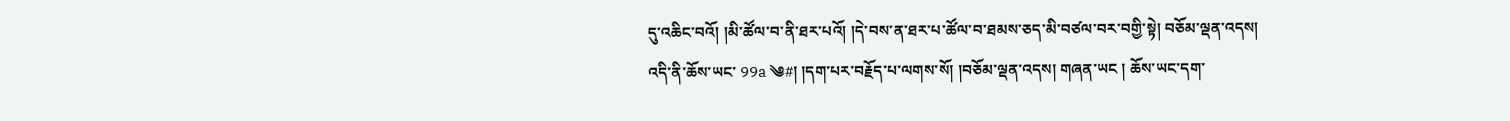དུ་འཆིང་བའོ། །མི་ཚོལ་བ་ནི་ཐར་པའོ། །དེ་བས་ན་ཐར་པ་ཚོལ་བ་ཐམས་ཅད་མི་བཙལ་བར་བགྱི་སྟེ། བཅོམ་ལྡན་འདས། འདི་ནི་ཆོས་ཡང་ 99a ༄#། །དག་པར་བརྗོད་པ་ལགས་སོ། །བཅོམ་ལྡན་འདས། གཞན་ཡང ། ཆོས་ཡང་དག་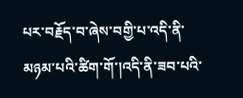པར་བརྗོད་བ་ཞེས་བགྱི་པ་འདི་ནི་མཉམ་པའི་ཚིག་གོ་།འདི་ནི་ཟབ་པའི་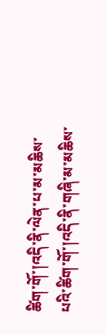ཚིག་གོ་།འདི་ནི་ལེན་པ་མ་མཆིས་པའི་ཚིག་གོ་།འདི་ནི་གཞི་མ་མཆིས་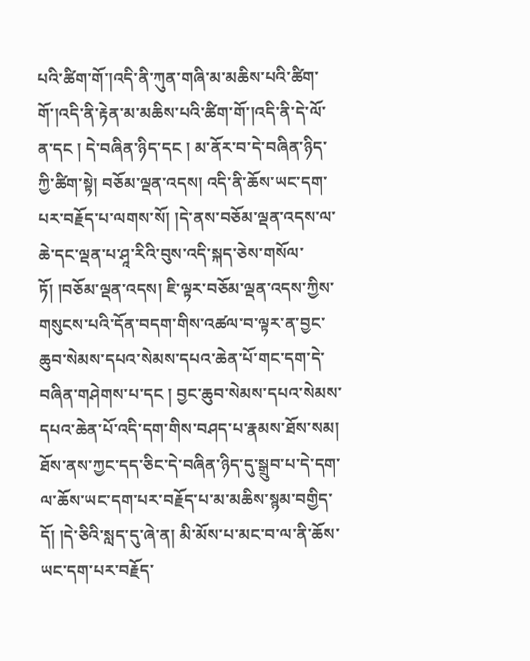པའི་ཚིག་གོ་།འདི་ནི་ཀུན་གཞི་མ་མཆིས་པའི་ཚིག་གོ་།འདི་ནི་རྟེན་མ་མཆིས་པའི་ཚིག་གོ་།འདི་ནི་དེ་ལོ་ན་དང ། དེ་བཞིན་ཉིད་དང ། མ་ནོར་བ་དེ་བཞིན་ཉིད་ཀྱི་ཚིག་སྟེ། བཅོམ་ལྡན་འདས། འདི་ནི་ཆོས་ཡང་དག་པར་བརྗོད་པ་ལགས་སོ། །དེ་ནས་བཅོམ་ལྡན་འདས་ལ་ཆེ་དང་ལྡན་པ་ཤཱ་རིའི་བུས་འདི་སྐད་ཅེས་གསོལ་ཏོ། །བཅོམ་ལྡན་འདས། ཇི་ལྟར་བཅོམ་ལྡན་འདས་ཀྱིས་གསུངས་པའི་དོན་བདག་གིས་འཚལ་བ་ལྟར་ན་བྱང་ཆུབ་སེམས་དཔའ་སེམས་དཔའ་ཆེན་པོ་གང་དག་དེ་བཞིན་གཤེགས་པ་དང ། བྱང་ཆུབ་སེམས་དཔའ་སེམས་དཔའ་ཆེན་པོ་འདི་དག་གིས་བཤད་པ་རྣམས་ཐོས་སམ། ཐོས་ནས་ཀྱང་དད་ཅིང་དེ་བཞིན་ཉིད་དུ་སྒྲུབ་པ་དེ་དག་ལ་ཆོས་ཡང་དག་པར་བརྗོད་པ་མ་མཆིས་སྙམ་བགྱིད་དོ། །དེ་ཅིའི་སླད་དུ་ཞེ་ན། མི་མོས་པ་མང་བ་ལ་ནི་ཆོས་ཡང་དག་པར་བརྗོད་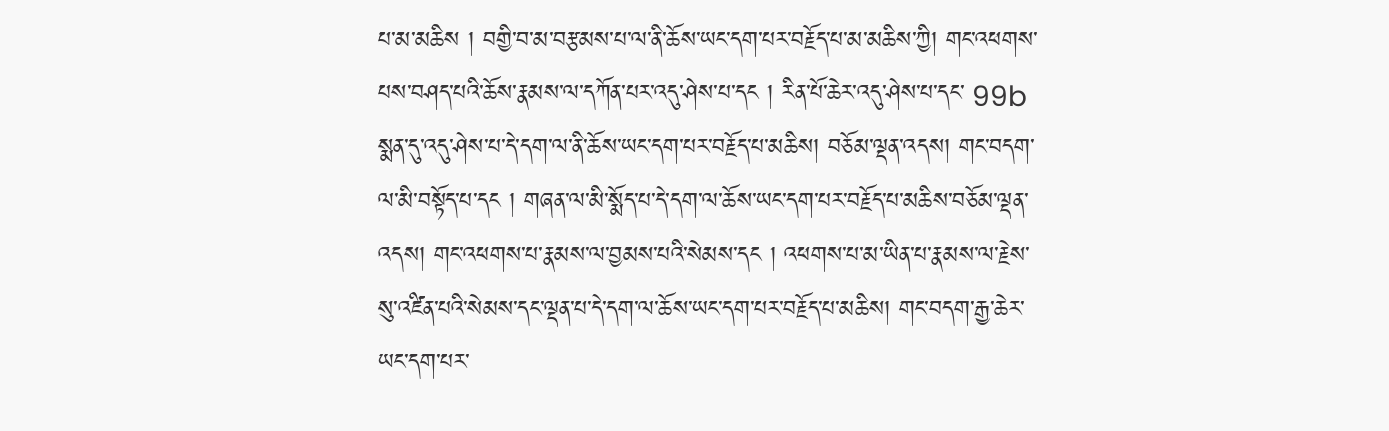པ་མ་མཆིས ། བགྱི་བ་མ་བརྩམས་པ་ལ་ནི་ཆོས་ཡང་དག་པར་བརྗོད་པ་མ་མཆིས་ཀྱི། གང་འཕགས་པས་བཤད་པའི་ཆོས་རྣམས་ལ་དཀོན་པར་འདུ་ཤེས་པ་དང ། རིན་པོ་ཆེར་འདུ་ཤེས་པ་དང་ 99b སྨན་དུ་འདུ་ཤེས་པ་དེ་དག་ལ་ནི་ཆོས་ཡང་དག་པར་བརྗོད་པ་མཆིས། བཅོམ་ལྡན་འདས། གང་བདག་ལ་མི་བསྟོད་པ་དང ། གཞན་ལ་མི་སྨོད་པ་དེ་དག་ལ་ཆོས་ཡང་དག་པར་བརྗོད་པ་མཆིས་བཅོམ་ལྡན་འདས། གང་འཕགས་པ་རྣམས་ལ་བྱམས་པའི་སེམས་དང ། འཕགས་པ་མ་ཡིན་པ་རྣམས་ལ་རྗེས་སུ་འཛིན་པའི་སེམས་དང་ལྡན་པ་དེ་དག་ལ་ཆོས་ཡང་དག་པར་བརྗོད་པ་མཆིས། གང་བདག་རྒྱ་ཆེར་ཡང་དག་པར་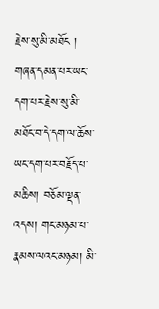རྗེས་སུ་མི་མཐོང ། གཞན་དམན་པར་ཡང་དག་པར་རྗེས་སུ་མི་མཐོང་བ་དེ་དག་ལ་ཆོས་ཡང་དག་པར་བརྗོད་པ་མཆིས། བཅོམ་ལྡན་འདས། གང་མཉམ་པ་རྣམས་ལའང་མཉམ། མི་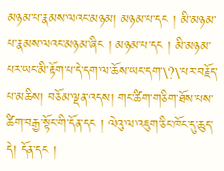མཉམ་པ་རྣམས་ལའང་མཉམ། མཉམ་པ་དང ། མི་མཉམ་པ་རྣམས་ལའང་མཉམ་ཞིང ། མཉམ་པ་དང ། མི་མཉམ་པར་ཡང་མི་རྟོག་པ་དེ་དག་ལ་ཆོས་ཡང་དག་\?\་པར་བརྗོད་པ་མཆིས། བཅོམ་ལྡན་འདས། གང་ཚིག་གཅིག་ཐོས་པས་ཚིག་བརྒྱ་སྟོང་གི་དོན་དང ། ལེའུ་ལ་འཇུག་ཅིང་ཁོང་དུ་ཆུད་དེ། དོན་དང །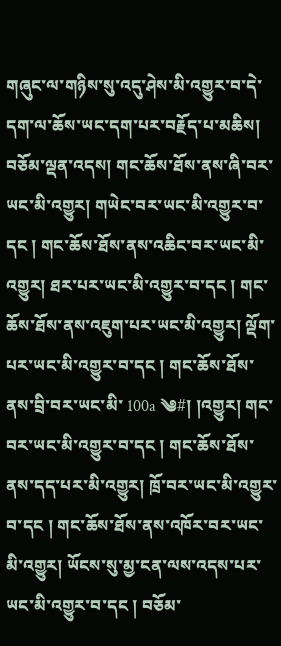གཞུང་ལ་གཉིས་སུ་འདུ་ཤེས་མི་འགྱུར་བ་དེ་དག་ལ་ཆོས་ཡང་དག་པར་བརྗོད་པ་མཆིས། བཅོམ་ལྡན་འདས། གང་ཆོས་ཐོས་ནས་ཞི་བར་ཡང་མི་འགྱུར། གཡེང་བར་ཡང་མི་འགྱུར་བ་དང ། གང་ཆོས་ཐོས་ནས་འཆིང་བར་ཡང་མི་འགྱུར། ཐར་པར་ཡང་མི་འགྱུར་བ་དང ། གང་ཆོས་ཐོས་ནས་འཇུག་པར་ཡང་མི་འགྱུར། ལྡོག་པར་ཡང་མི་འགྱུར་བ་དང ། གང་ཆོས་ཐོས་ནས་བྲི་བར་ཡང་མི་ 100a ༄#། །འགྱུར། གང་བར་ཡང་མི་འགྱུར་བ་དང ། གང་ཆོས་ཐོས་ནས་དད་པར་མི་འགྱུར། ཁྲོ་བར་ཡང་མི་འགྱུར་བ་དང ། གང་ཆོས་ཐོས་ནས་འཁོར་བར་ཡང་མི་འགྱུར། ཡོངས་སུ་མྱ་ངན་ལས་འདས་པར་ཡང་མི་འགྱུར་བ་དང ། བཅོམ་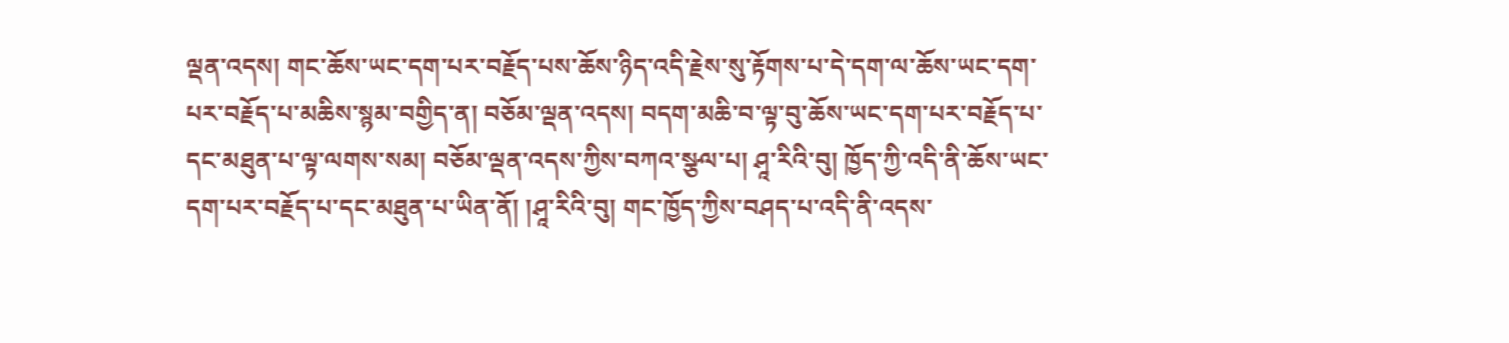ལྡན་འདས། གང་ཆོས་ཡང་དག་པར་བརྗོད་པས་ཆོས་ཉིད་འདི་རྗེས་སུ་རྟོགས་པ་དེ་དག་ལ་ཆོས་ཡང་དག་པར་བརྗོད་པ་མཆིས་སྙམ་བགྱིད་ན། བཅོམ་ལྡན་འདས། བདག་མཆི་བ་ལྟ་བུ་ཆོས་ཡང་དག་པར་བརྗོད་པ་དང་མཐུན་པ་ལྟ་ལགས་སམ། བཅོམ་ལྡན་འདས་ཀྱིས་བཀའ་སྩལ་པ། ཤཱ་རིའི་བུ། ཁྱོད་ཀྱི་འདི་ནི་ཆོས་ཡང་དག་པར་བརྗོད་པ་དང་མཐུན་པ་ཡིན་ནོ། །ཤཱ་རིའི་བུ། གང་ཁྱོད་ཀྱིས་བཤད་པ་འདི་ནི་འདས་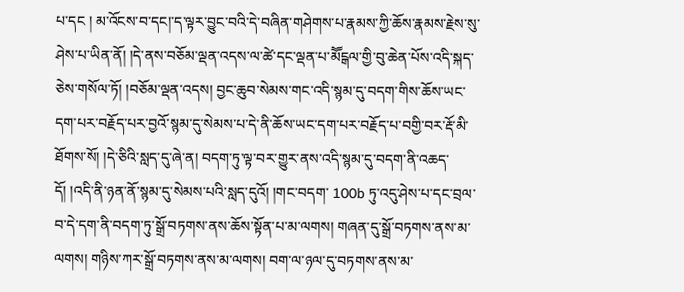པ་དང ། མ་འོངས་བ་དང།་ད་ལྟར་བྱུང་བའི་དེ་བཞིན་གཤེགས་པ་རྣམས་ཀྱི་ཆོས་རྣམས་རྗེས་སུ་ཤེས་པ་ཡིན་ནོ། །དེ་ནས་བཅོམ་ལྡན་འདས་ལ་ཚེ་དང་ལྡན་པ་མཽངྒལ་གྱི་བུ་ཆེན་པོས་འདི་སྐད་ཅེས་གསོལ་ཏོ། །བཅོམ་ལྡན་འདས། བྱང་ཆུབ་སེམས་གང་འདི་སྙམ་དུ་བདག་གིས་ཆོས་ཡང་དག་པར་བརྗོད་པར་བྱའོ་སྙམ་དུ་སེམས་པ་དེ་ནི་ཆོས་ཡང་དག་པར་བརྗོད་པ་བགྱི་བར་རྡོ་མི་ཐོགས་སོ། །དེ་ཅིའི་སླད་དུ་ཞེ་ན། བདག་ཏུ་ལྟ་བར་གྱུར་ནས་འདི་སྙམ་དུ་བདག་ནི་འཆད་དོ། །འདི་ནི་ཉན་ནོ་སྙམ་དུ་སེམས་པའི་སླད་དུའོ། །གང་བདག་ 100b ཏུ་འདུ་ཤེས་པ་དང་བྲལ་བ་དེ་དག་ནི་བདག་ཏུ་སྒྲོ་བཏགས་ནས་ཆོས་སྟོན་པ་མ་ལགས། གཞན་དུ་སྒྲོ་བཏགས་ནས་མ་ལགས། གཉིས་ཀར་སྒྲོ་བཏགས་ནས་མ་ལགས། བག་ལ་ཉལ་དུ་བཏགས་ནས་མ་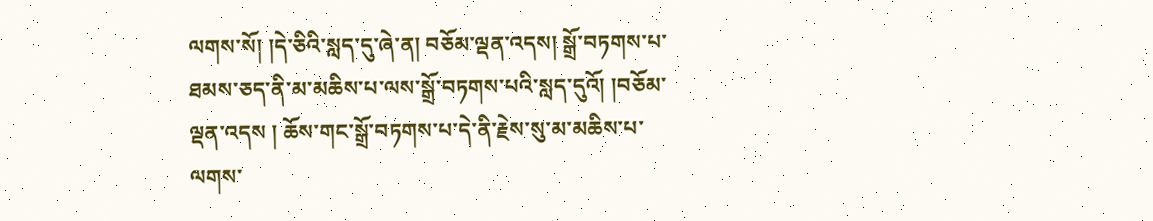ལགས་སོ། །དེ་ཅིའི་སླད་དུ་ཞེ་ན། བཅོམ་ལྡན་འདས། སྒྲོ་བཏགས་པ་ཐམས་ཅད་ནི་མ་མཆིས་པ་ལས་སྒྲོ་བཏགས་པའི་སླད་དུའོ། །བཅོམ་ལྡན་འདས ། ཆོས་གང་སྒྲོ་བཏགས་པ་དེ་ནི་རྗེས་སུ་མ་མཆིས་པ་ལགས་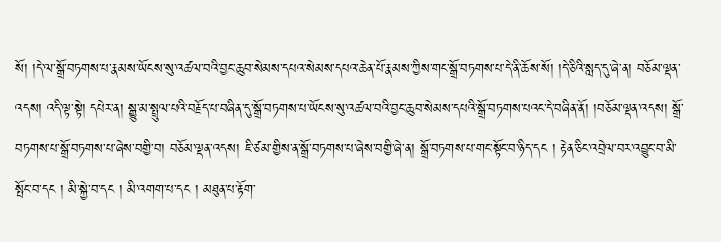སོ། །དེ་ལ་སྒྲོ་བཏགས་པ་རྣམས་ཡོངས་སུ་འཚལ་བའི་བྱང་ཆུབ་སེམས་དཔའ་སེམས་དཔའ་ཆེན་པོ་རྣམས་ཀྱིས་གང་སྒྲོ་བཏགས་པ་དེ་ནི་ཆོས་སོ། །དེ་ཅིའི་སླད་དུ་ཞེ་ན། བཅོམ་ལྡན་འདས། འདི་ལྟ་སྟེ། དཔེར་ན། སྒྱུ་མ་སྤྲུལ་པའི་བརྗོད་པ་བཞིན་དུ་སྒྲོ་བཏགས་པ་ཡོངས་སུ་འཚལ་བའི་བྱང་ཆུབ་སེམས་དཔའི་སྒྲོ་བཏགས་པའང་དེ་བཞིན་ནོ། །བཅོམ་ལྡན་འདས། སྒྲོ་བཏགས་པ་སྒྲོ་བཏགས་པ་ཞེས་བགྱི་བ། བཅོམ་ལྡན་འདས། ཇི་ཙམ་གྱིས་ན་སྒྲོ་བཏགས་པ་ཞེས་བགྱི་ཞེ་ན། སྒྲོ་བཏགས་པ་གང་སྟོང་བ་ཉིད་དང ། རྟེན་ཅིང་འབྲེལ་བར་འབྱུང་བ་མི་སྤོང་བ་དང ། མི་སྐྱེ་བ་དང ། མི་འགག་པ་དང ། མཐུན་པ་རྟོག་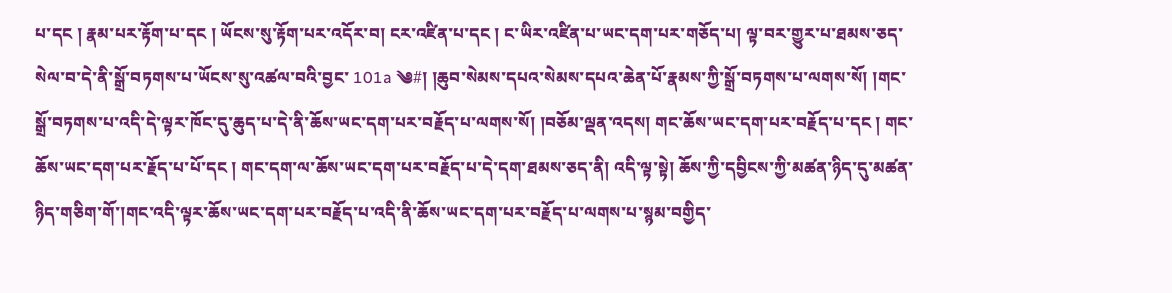པ་དང ། རྣམ་པར་རྟོག་པ་དང ། ཡོངས་སུ་རྟོག་པར་འདོར་བ། ངར་འཛིན་པ་དང ། ང་ཡིར་འཛིན་པ་ཡང་དག་པར་གཅོད་པ། ལྟ་བར་གྱུར་པ་ཐམས་ཅད་སེལ་བ་དེ་ནི་སྒྲོ་བཏགས་པ་ཡོངས་སུ་འཚལ་བའི་བྱང་ 101a ༄#། །ཆུབ་སེམས་དཔའ་སེམས་དཔའ་ཆེན་པོ་རྣམས་ཀྱི་སྒྲོ་བཏགས་པ་ལགས་སོ། །གང་སྒྲོ་བཏགས་པ་འདི་དེ་ལྟར་ཁོང་དུ་ཆུད་པ་དེ་ནི་ཆོས་ཡང་དག་པར་བརྗོད་པ་ལགས་སོ། །བཅོམ་ལྡན་འདས། གང་ཆོས་ཡང་དག་པར་བརྗོད་པ་དང ། གང་ཆོས་ཡང་དག་པར་རྗོད་པ་པོ་དང ། གང་དག་ལ་ཆོས་ཡང་དག་པར་བརྗོད་པ་དེ་དག་ཐམས་ཅད་ནི། འདི་ལྟ་སྟེ། ཆོས་ཀྱི་དབྱིངས་ཀྱི་མཚན་ཉིད་དུ་མཚན་ཉིད་གཅིག་གོ་།གང་འདི་ལྟར་ཆོས་ཡང་དག་པར་བརྗོད་པ་འདི་ནི་ཆོས་ཡང་དག་པར་བརྗོད་པ་ལགས་པ་སྙམ་བགྱིད་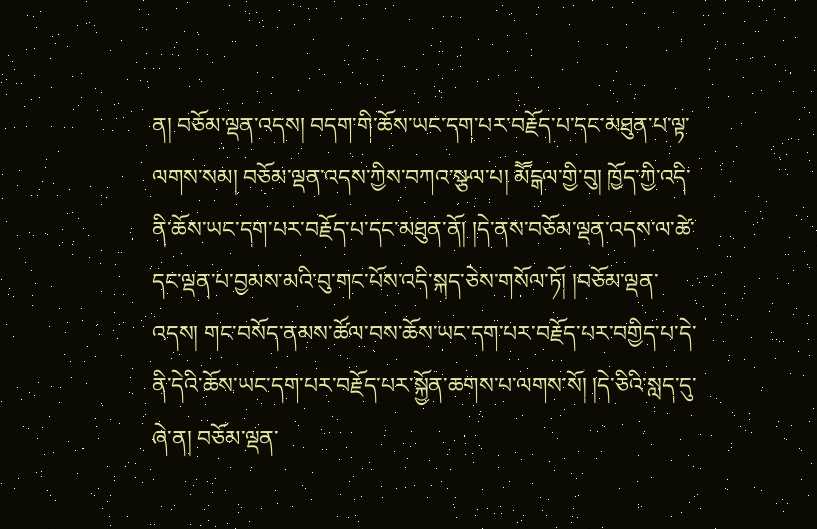ན། བཅོམ་ལྡན་འདས། བདག་གི་ཆོས་ཡང་དག་པར་བརྗོད་པ་དང་མཐུན་པ་ལྟ་ལགས་སམ། བཅོམ་ལྡན་འདས་ཀྱིས་བཀའ་སྩལ་པ། མཽངྒལ་གྱི་བུ། ཁྱོད་ཀྱི་འདི་ནི་ཆོས་ཡང་དག་པར་བརྗོད་པ་དང་མཐུན་ནོ། །དེ་ནས་བཅོམ་ལྡན་འདས་ལ་ཚེ་དང་ལྡན་པ་བྱམས་མའི་བུ་གང་པོས་འདི་སྐད་ཅེས་གསོལ་ཏོ། །བཅོམ་ལྡན་འདས། གང་བསོད་ནམས་ཚོལ་བས་ཆོས་ཡང་དག་པར་བརྗོད་པར་བགྱིད་པ་དེ་ནི་དེའི་ཆོས་ཡང་དག་པར་བརྗོད་པར་སྐྱོན་ཆགས་པ་ལགས་སོ། །དེ་ཅིའི་སླད་དུ་ཞེ་ན། བཅོམ་ལྡན་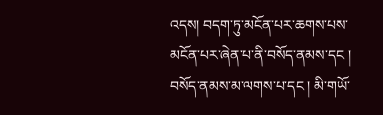འདས། བདག་ཏུ་མངོན་པར་ཆགས་པས་མངོན་པར་ཞེན་པ་ནི་བསོད་ནམས་དང ། བསོད་ནམས་མ་ལགས་པ་དང ། མི་གཡོ་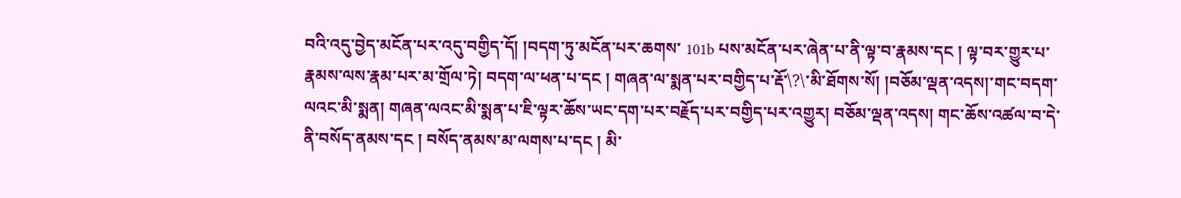བའི་འདུ་བྱེད་མངོན་པར་འདུ་བགྱིད་དོ། །བདག་ཏུ་མངོན་པར་ཆགས་ 101b པས་མངོན་པར་ཞེན་པ་ནི་ལྟ་བ་རྣམས་དང ། ལྟ་བར་གྱུར་པ་རྣམས་ལས་རྣམ་པར་མ་གྲོལ་ཏེ། བདག་ལ་ཕན་པ་དང ། གཞན་ལ་སྨན་པར་བགྱིད་པ་རྡོ་\?\་མི་ཐོགས་སོ། །བཅོམ་ལྡན་འདས།་གང་བདག་ལའང་མི་སྨན། གཞན་ལའང་མི་སྨན་པ་ཇི་ལྟར་ཆོས་ཡང་དག་པར་བརྗོད་པར་བགྱིད་པར་འགྱུར། བཅོམ་ལྡན་འདས། གང་ཆོས་འཚལ་བ་དེ་ནི་བསོད་ནམས་དང ། བསོད་ནམས་མ་ལགས་པ་དང ། མི་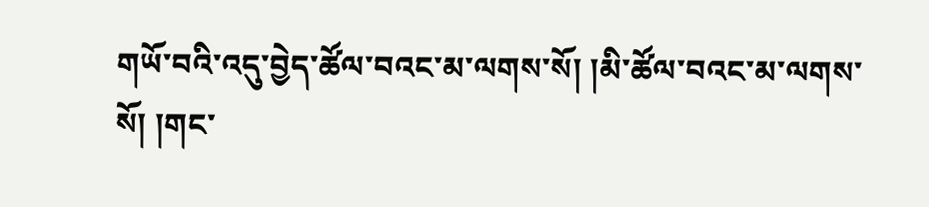གཡོ་བའི་འདུ་བྱེད་ཚོལ་བའང་མ་ལགས་སོ། །མི་ཚོལ་བའང་མ་ལགས་སོ། །གང་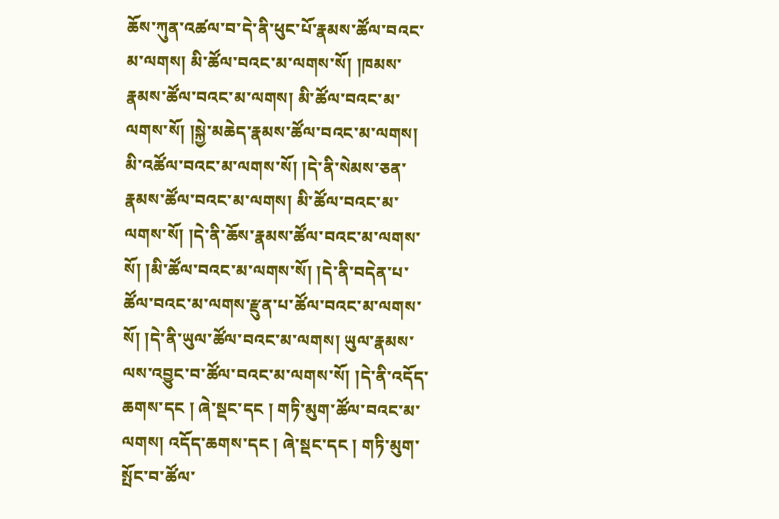ཆོས་ཀུན་འཚལ་བ་དེ་ནི་ཕུང་པོ་རྣམས་ཚོལ་བའང་མ་ལགས། མི་ཚོལ་བའང་མ་ལགས་སོ། །ཁམས་རྣམས་ཚོལ་བའང་མ་ལགས། མི་ཚོལ་བའང་མ་ལགས་སོ། །སྐྱེ་མཆེད་རྣམས་ཚོལ་བའང་མ་ལགས། མི་འཚོལ་བའང་མ་ལགས་སོ། །དེ་ནི་སེམས་ཅན་རྣམས་ཚོལ་བའང་མ་ལགས། མི་ཚོལ་བའང་མ་ལགས་སོ། །དེ་ནི་ཆོས་རྣམས་ཚོལ་བའང་མ་ལགས་སོ། །མི་ཚོལ་བའང་མ་ལགས་སོ། །དེ་ནི་བདེན་པ་ཚོལ་བའང་མ་ལགས་རྫུན་པ་ཚོལ་བའང་མ་ལགས་སོ། །དེ་ནི་ཡུལ་ཚོལ་བའང་མ་ལགས། ཡུལ་རྣམས་ལས་འབྱུང་བ་ཚོལ་བའང་མ་ལགས་སོ། །དེ་ནི་འདོད་ཆགས་དང ། ཞེ་སྡང་དང ། གཏི་མུག་ཚོལ་བའང་མ་ལགས། འདོད་ཆགས་དང ། ཞེ་སྡང་དང ། གཏི་མུག་སྤོང་བ་ཚོལ་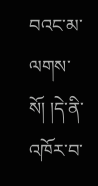བའང་མ་ལགས་སོ། །དེ་ནི་འཁོར་བ་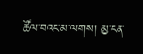ཚོལ་བའང་མ་ལགས། མྱ་ངན་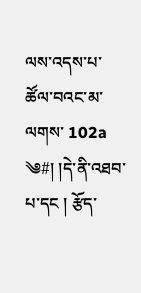ལས་འདས་པ་ཚོལ་བའང་མ་ལགས་ 102a ༄#། །དེ་ནི་འཐབ་པ་དང ། རྩོད་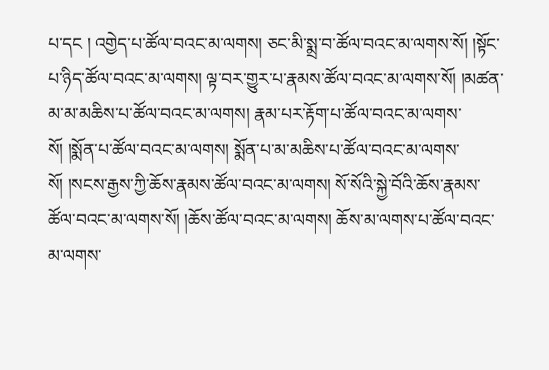པ་དང ། འགྱེད་པ་ཚོལ་བའང་མ་ལགས། ཅང་མི་སྨྲ་བ་ཚོལ་བའང་མ་ལགས་སོ། །སྟོང་པ་ཉིད་ཚོལ་བའང་མ་ལགས། ལྟ་བར་གྱུར་པ་རྣམས་ཚོལ་བའང་མ་ལགས་སོ། །མཚན་མ་མ་མཆིས་པ་ཚོལ་བའང་མ་ལགས། རྣམ་པར་རྟོག་པ་ཚོལ་བའང་མ་ལགས་སོ། །སྨོན་པ་ཚོལ་བའང་མ་ལགས། སྨོན་པ་མ་མཆིས་པ་ཚོལ་བའང་མ་ལགས་སོ། །སངས་རྒྱས་ཀྱི་ཆོས་རྣམས་ཚོལ་བའང་མ་ལགས། སོ་སོའི་སྐྱེ་བོའི་ཆོས་རྣམས་ཚོལ་བའང་མ་ལགས་སོ། །ཆོས་ཚོལ་བའང་མ་ལགས། ཆོས་མ་ལགས་པ་ཚོལ་བའང་མ་ལགས་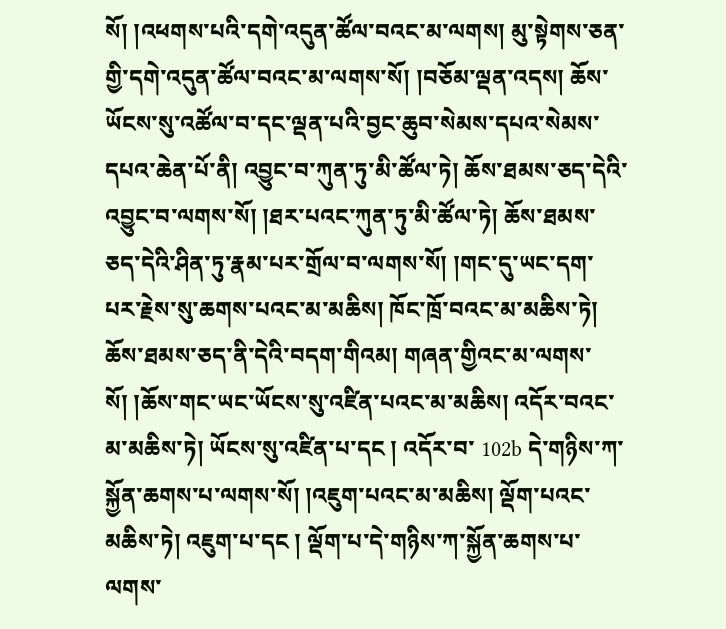སོ། །འཕགས་པའི་དགེ་འདུན་ཚོལ་བའང་མ་ལགས། མུ་སྟེགས་ཅན་གྱི་དགེ་འདུན་ཚོལ་བའང་མ་ལགས་སོ། །བཅོམ་ལྡན་འདས། ཆོས་ཡོངས་སུ་འཚོལ་བ་དང་ལྡན་པའི་བྱང་ཆུབ་སེམས་དཔའ་སེམས་དཔའ་ཆེན་པོ་ནི། འབྱུང་བ་ཀུན་ཏུ་མི་ཚོལ་ཏེ། ཆོས་ཐམས་ཅད་དེའི་འབྱུང་བ་ལགས་སོ། །ཐར་པའང་ཀུན་ཏུ་མི་ཚོལ་ཏེ། ཆོས་ཐམས་ཅད་དེའི་ཤིན་ཏུ་རྣམ་པར་གྲོལ་བ་ལགས་སོ། །གང་དུ་ཡང་དག་པར་རྗེས་སུ་ཆགས་པའང་མ་མཆིས། ཁོང་ཁྲོ་བའང་མ་མཆིས་ཏེ། ཆོས་ཐམས་ཅད་ནི་དེའི་བདག་གིའམ། གཞན་གྱིའང་མ་ལགས་སོ། །ཆོས་གང་ཡང་ཡོངས་སུ་འཛིན་པའང་མ་མཆིས། འདོར་བའང་མ་མཆིས་ཏེ། ཡོངས་སུ་འཛིན་པ་དང ། འདོར་བ་ 102b དེ་གཉིས་ཀ་སྐྱོན་ཆགས་པ་ལགས་སོ། །འཇུག་པའང་མ་མཆིས། ལྡོག་པའང་མཆིས་ཏེ། འཇུག་པ་དང ། ལྡོག་པ་དེ་གཉིས་ཀ་སྐྱོན་ཆགས་པ་ལགས་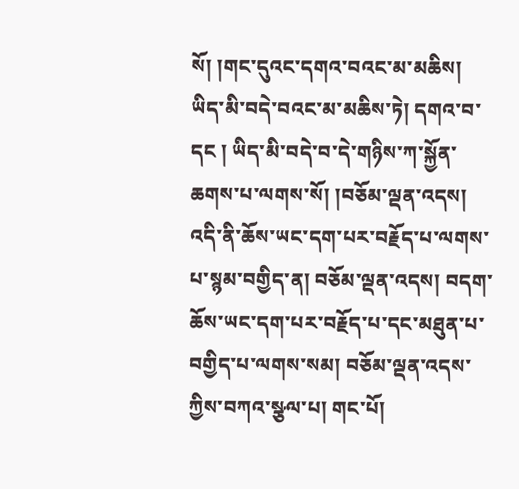སོ། །གང་དུའང་དགའ་བའང་མ་མཆིས། ཡིད་མི་བདེ་བའང་མ་མཆིས་ཏེ། དགའ་བ་དང ། ཡིད་མི་བདེ་བ་དེ་གཉིས་ཀ་སྐྱོན་ཆགས་པ་ལགས་སོ། །བཅོམ་ལྡན་འདས། འདི་ནི་ཆོས་ཡང་དག་པར་བརྗོད་པ་ལགས་པ་སྙམ་བགྱིད་ན། བཅོམ་ལྡན་འདས། བདག་ཆོས་ཡང་དག་པར་བརྗོད་པ་དང་མཐུན་པ་བགྱིད་པ་ལགས་སམ། བཅོམ་ལྡན་འདས་ཀྱིས་བཀའ་སྩལ་པ། གང་པོ།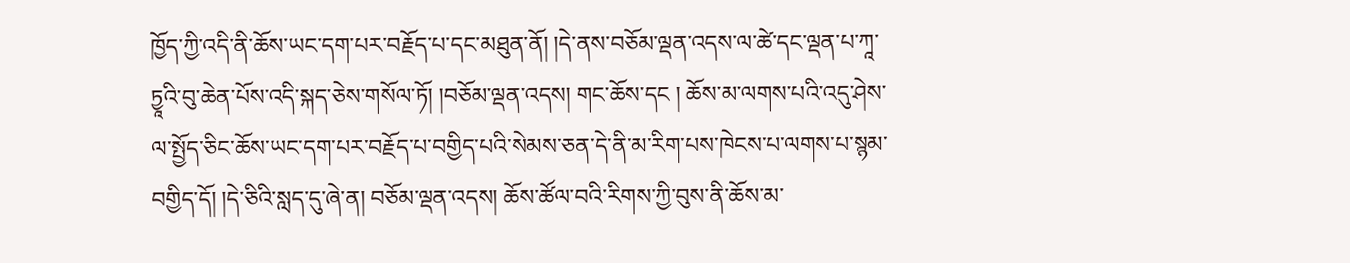ཁྱོད་ཀྱི་འདི་ནི་ཆོས་ཡང་དག་པར་བརྗོད་པ་དང་མཐུན་ནོ། །དེ་ནས་བཅོམ་ལྡན་འདས་ལ་ཚེ་དང་ལྡན་པ་ཀཱ་ཏྱཱའི་བུ་ཆེན་པོས་འདི་སྐད་ཅེས་གསོལ་ཏོ། །བཅོམ་ལྡན་འདས། གང་ཆོས་དང ། ཆོས་མ་ལགས་པའི་འདུ་ཤེས་ལ་སྤྱོད་ཅིང་ཆོས་ཡང་དག་པར་བརྗོད་པ་བགྱིད་པའི་སེམས་ཅན་དེ་ནི་མ་རིག་པས་ཁེངས་པ་ལགས་པ་སྙམ་བགྱིད་དོ། །དེ་ཅིའི་སླད་དུ་ཞེ་ན། བཅོམ་ལྡན་འདས། ཆོས་ཚོལ་བའི་རིགས་ཀྱི་བུས་ནི་ཆོས་མ་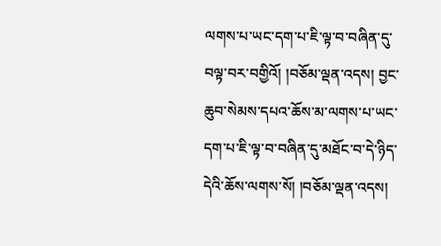ལགས་པ་ཡང་དག་པ་ཇི་ལྟ་བ་བཞིན་དུ་བལྟ་བར་བགྱིའོ། །བཅོམ་ལྡན་འདས། བྱང་ཆུབ་སེམས་དཔའ་ཆོས་མ་ལགས་པ་ཡང་དག་པ་ཇི་ལྟ་བ་བཞིན་དུ་མཐོང་བ་དེ་ཉིད་དེའི་ཆོས་ལགས་སོ། །བཅོམ་ལྡན་འདས།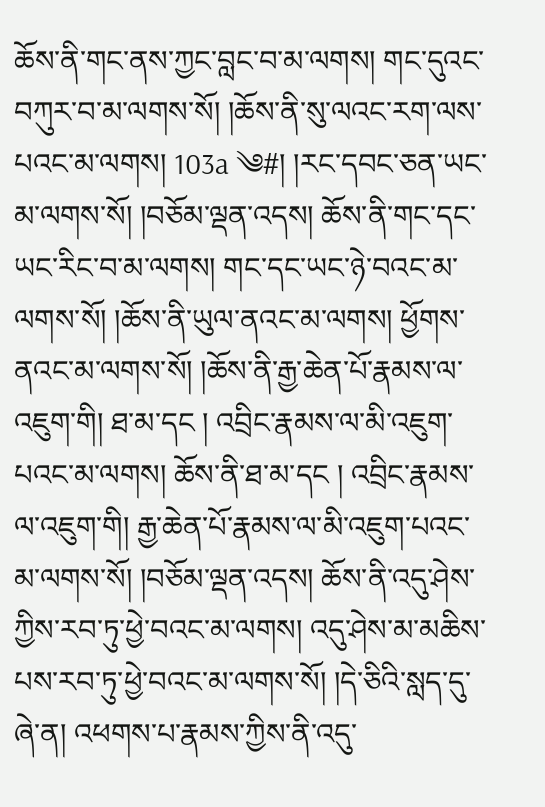ཆོས་ནི་གང་ནས་ཀྱང་བླང་བ་མ་ལགས། གང་དུའང་བཀུར་བ་མ་ལགས་སོ། །ཆོས་ནི་སུ་ལའང་རག་ལས་པའང་མ་ལགས། 103a ༄#། །རང་དབང་ཅན་ཡང་མ་ལགས་སོ། །བཅོམ་ལྡན་འདས། ཆོས་ནི་གང་དང་ཡང་རིང་བ་མ་ལགས། གང་དང་ཡང་ཉེ་བའང་མ་ལགས་སོ། །ཆོས་ནི་ཡུལ་ནའང་མ་ལགས། ཕྱོགས་ནའང་མ་ལགས་སོ། །ཆོས་ནི་རྒྱ་ཆེན་པོ་རྣམས་ལ་འཇུག་གི། ཐ་མ་དང ། འབྲིང་རྣམས་ལ་མི་འཇུག་པའང་མ་ལགས། ཆོས་ནི་ཐ་མ་དང ། འབྲིང་རྣམས་ལ་འཇུག་གི། རྒྱ་ཆེན་པོ་རྣམས་ལ་མི་འཇུག་པའང་མ་ལགས་སོ། །བཅོམ་ལྡན་འདས། ཆོས་ནི་འདུ་ཤེས་ཀྱིས་རབ་ཏུ་ཕྱེ་བའང་མ་ལགས། འདུ་ཤེས་མ་མཆིས་པས་རབ་ཏུ་ཕྱེ་བའང་མ་ལགས་སོ། །དེ་ཅིའི་སླད་དུ་ཞེ་ན། འཕགས་པ་རྣམས་ཀྱིས་ནི་འདུ་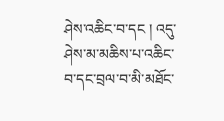ཤེས་འཆིང་བ་དང ། འདུ་ཤེས་མ་མཆིས་པ་འཆིང་བ་དང་བྲལ་བ་མི་མཐོང་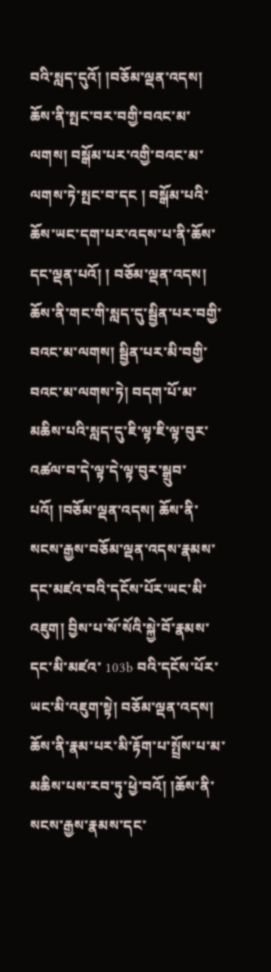བའི་སླད་དུའོ། །བཅོམ་ལྡན་འདས། ཆོས་ནི་སྤང་བར་བགྱི་བའང་མ་ལགས། བསྒོམ་པར་འགྱི་བའང་མ་ལགས་ཏེ་སྤང་བ་དང ། བསྒོམ་པའི་ཆོས་ཡང་དག་པར་འདས་པ་ནི་ཆོས་དང་ལྡན་པའོ། ། བཅོམ་ལྡན་འདས། ཆོས་ནི་གང་གི་སླད་དུ་སྦྱིན་པར་བགྱི་བའང་མ་ལགས། སྦྱིན་པར་མི་བགྱི་བའང་མ་ལགས་ཏེ། བདག་པོ་མ་མཆིས་པའི་སླད་དུ་ཇི་ལྟ་ཇི་ལྟ་བུར་འཚལ་བ་དེ་ལྟ་དེ་ལྟ་བུར་སྒྲུབ་པའོ། །བཅོམ་ལྡན་འདས། ཆོས་ནི་སངས་རྒྱས་བཅོམ་ལྡན་འདས་རྣམས་དང་མཛའ་བའི་དངོས་པོར་ཡང་མི་འཇུག། བྱིས་པ་སོ་སོའི་སྐྱེ་བོ་རྣམས་དང་མི་མཛའ་ 103b བའི་དངོས་པོར་ཡང་མི་འཇུག་སྟེ། བཅོམ་ལྡན་འདས། ཆོས་ནི་རྣམ་པར་མི་རྟོག་པ་སྤྲོས་པ་མ་མཆིས་པས་རབ་ཏུ་ཕྱེ་བའོ། །ཆོས་ནི་སངས་རྒྱས་རྣམས་དང་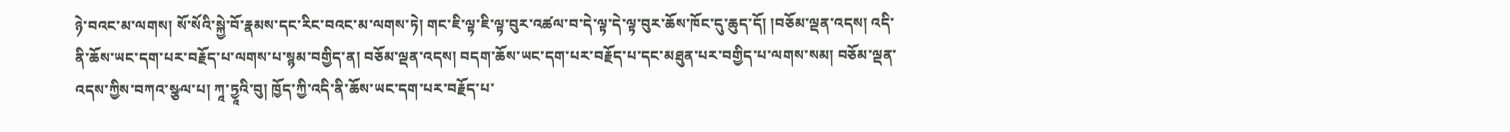ཉེ་བའང་མ་ལགས། སོ་སོའི་སྐྱེ་བོ་རྣམས་དང་རིང་བའང་མ་ལགས་ཏེ། གང་ཇི་ལྟ་ཇི་ལྟ་བུར་འཚལ་བ་དེ་ལྟ་དེ་ལྟ་བུར་ཆོས་ཁོང་དུ་ཆུད་དོ། །བཅོམ་ལྡན་འདས། འདི་ནི་ཆོས་ཡང་དག་པར་བརྗོད་པ་ལགས་པ་སྙམ་བགྱིད་ན། བཅོམ་ལྡན་འདས། བདག་ཆོས་ཡང་དག་པར་བརྗོད་པ་དང་མཐུན་པར་བགྱིད་པ་ལགས་སམ། བཅོམ་ལྡན་འདས་ཀྱིས་བཀའ་སྩལ་པ། ཀཱ་ཏྱཱའི་བུ། ཁྱོད་ཀྱི་འདི་ནི་ཆོས་ཡང་དག་པར་བརྗོད་པ་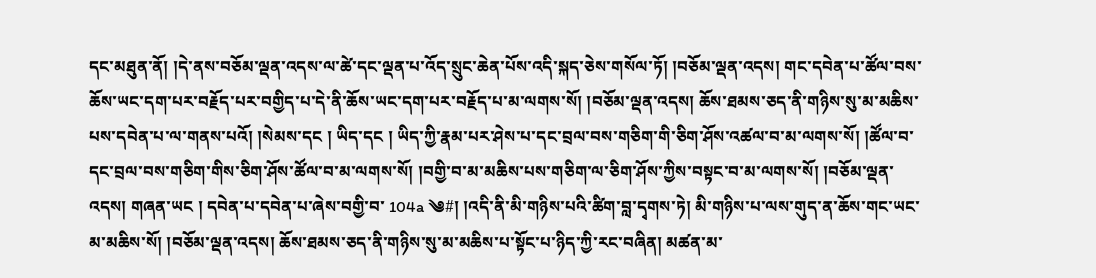དང་མཐུན་ནོ། །དེ་ནས་བཅོམ་ལྡན་འདས་ལ་ཚེ་དང་ལྡན་པ་འོད་སྲུང་ཆེན་པོས་འདི་སྐད་ཅེས་གསོལ་ཏོ། །བཅོམ་ལྡན་འདས། གང་དབེན་པ་ཚོལ་བས་ཆོས་ཡང་དག་པར་བརྗོད་པར་བགྱིད་པ་དེ་ནི་ཆོས་ཡང་དག་པར་བརྗོད་པ་མ་ལགས་སོ། །བཅོམ་ལྡན་འདས། ཆོས་ཐམས་ཅད་ནི་གཉིས་སུ་མ་མཆིས་པས་དབེན་པ་ལ་གནས་པའོ། །སེམས་དང ། ཡིད་དང ། ཡིད་ཀྱི་རྣམ་པར་ཤེས་པ་དང་བྲལ་བས་གཅིག་གི་ཅིག་ཤོས་འཚལ་བ་མ་ལགས་སོ། །ཚོལ་བ་དང་བྲལ་བས་གཅིག་གིས་ཅིག་ཤོས་ཚོལ་བ་མ་ལགས་སོ། །བགྱི་བ་མ་མཆིས་པས་གཅིག་ལ་ཅིག་ཤོས་ཀྱིས་བསྟང་བ་མ་ལགས་སོ། །བཅོམ་ལྡན་འདས། གཞན་ཡང ། དབེན་པ་དབེན་པ་ཞེས་བགྱི་བ་ 104a ༄#། །འདི་ནི་མི་གཉིས་པའི་ཚིག་བླ་དྭགས་ཏེ། མི་གཉིས་པ་ལས་གུད་ན་ཆོས་གང་ཡང་མ་མཆིས་སོ། །བཅོམ་ལྡན་འདས། ཆོས་ཐམས་ཅད་ནི་གཉིས་སུ་མ་མཆིས་པ་སྟོང་པ་ཉིད་ཀྱི་རང་བཞིན། མཚན་མ་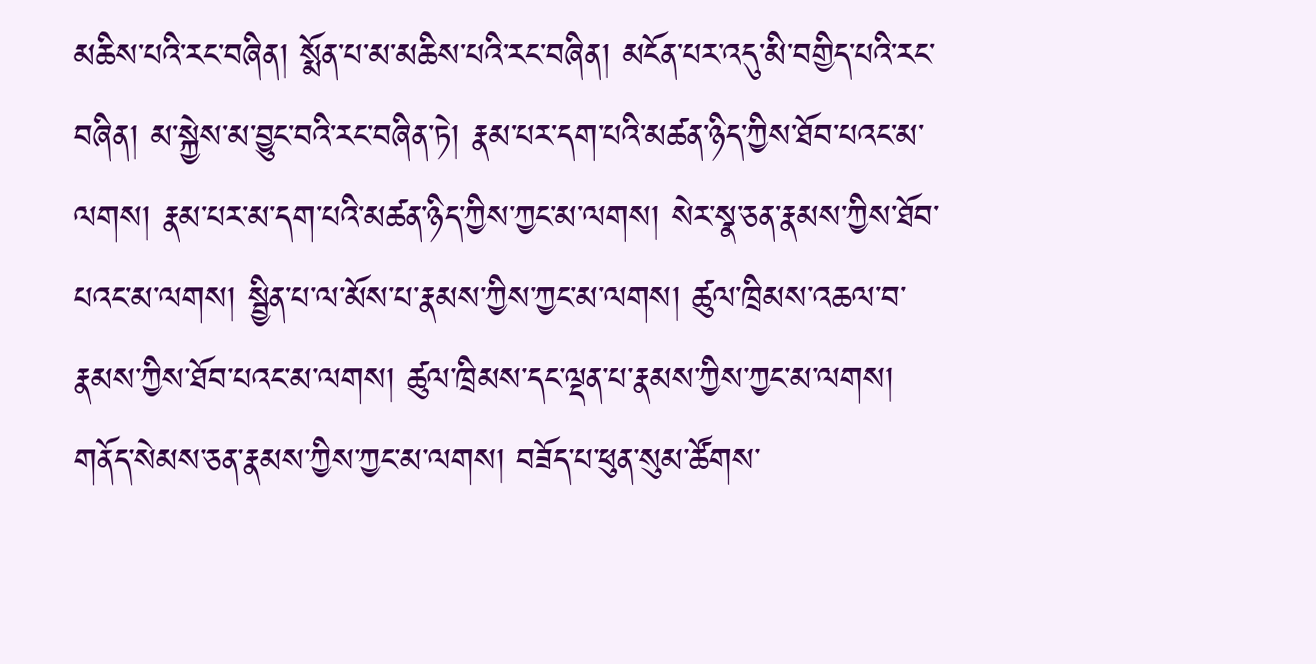མཆིས་པའི་རང་བཞིན། སྨོན་པ་མ་མཆིས་པའི་རང་བཞིན། མངོན་པར་འདུ་མི་བགྱིད་པའི་རང་བཞིན། མ་སྐྱེས་མ་བྱུང་བའི་རང་བཞིན་ཏེ། རྣམ་པར་དག་པའི་མཚན་ཉིད་ཀྱིས་ཐོབ་པའང་མ་ལགས། རྣམ་པར་མ་དག་པའི་མཚན་ཉིད་ཀྱིས་ཀྱང་མ་ལགས། སེར་སྣ་ཅན་རྣམས་ཀྱིས་ཐོབ་པའང་མ་ལགས། སྦྱིན་པ་ལ་མོས་པ་རྣམས་ཀྱིས་ཀྱང་མ་ལགས། ཚུལ་ཁྲིམས་འཆལ་བ་རྣམས་ཀྱིས་ཐོབ་པའང་མ་ལགས། ཚུལ་ཁྲིམས་དང་ལྡན་པ་རྣམས་ཀྱིས་ཀྱང་མ་ལགས། གནོད་སེམས་ཅན་རྣམས་ཀྱིས་ཀྱང་མ་ལགས། བཟོད་པ་ཕུན་སུམ་ཚོགས་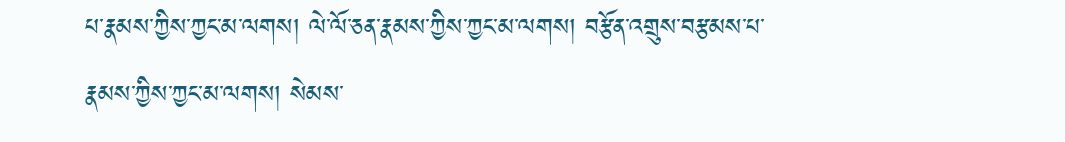པ་རྣམས་ཀྱིས་ཀྱང་མ་ལགས། ལེ་ལོ་ཅན་རྣམས་ཀྱིས་ཀྱང་མ་ལགས། བརྩོན་འགྲུས་བརྩམས་པ་རྣམས་ཀྱིས་ཀྱང་མ་ལགས། སེམས་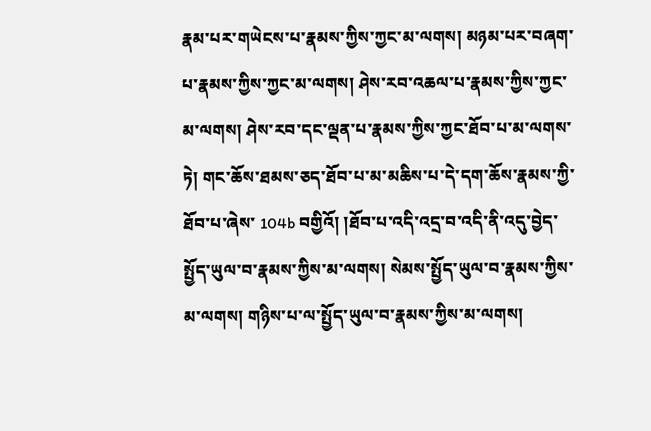རྣམ་པར་གཡེངས་པ་རྣམས་ཀྱིས་ཀྱང་མ་ལགས། མཉམ་པར་བཞག་པ་རྣམས་ཀྱིས་ཀྱང་མ་ལགས། ཤེས་རབ་འཆལ་པ་རྣམས་ཀྱིས་ཀྱང་མ་ལགས། ཤེས་རབ་དང་ལྡན་པ་རྣམས་ཀྱིས་ཀྱང་ཐོབ་པ་མ་ལགས་ཏེ། གང་ཆོས་ཐམས་ཅད་ཐོབ་པ་མ་མཆིས་པ་དེ་དག་ཆོས་རྣམས་ཀྱི་ཐོབ་པ་ཞེས་ 104b བགྱིའོ། །ཐོབ་པ་འདི་འདྲ་བ་འདི་ནི་འདུ་བྱེད་སྤྱོད་ཡུལ་བ་རྣམས་ཀྱིས་མ་ལགས། སེམས་སྤྱོད་ཡུལ་བ་རྣམས་ཀྱིས་མ་ལགས། གཉིས་པ་ལ་སྤྱོད་ཡུལ་བ་རྣམས་ཀྱིས་མ་ལགས།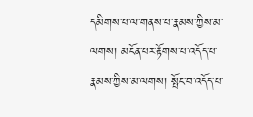དམིགས་པ་ལ་གནས་པ་རྣམས་ཀྱིས་མ་ལགས། མངོན་པར་རྟོགས་པ་འདོད་པ་རྣམས་ཀྱིས་མ་ལགས། སྤོང་བ་འདོད་པ་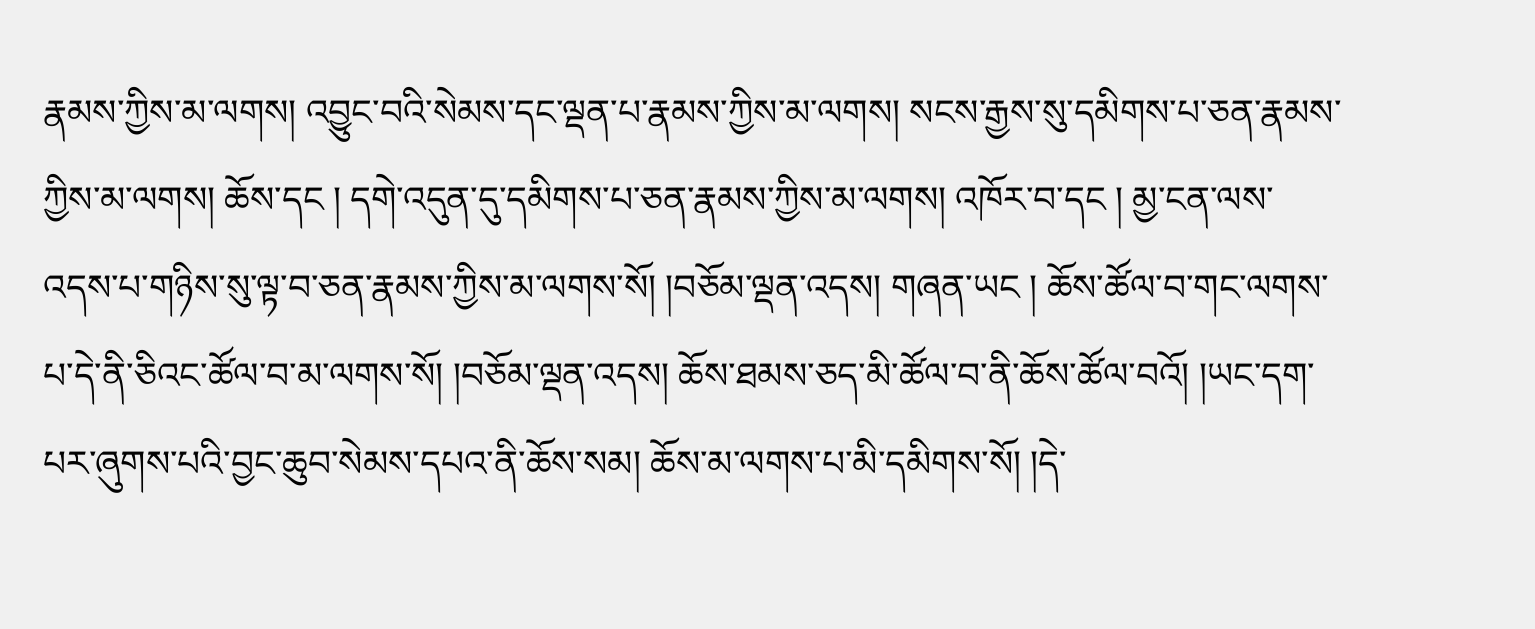རྣམས་ཀྱིས་མ་ལགས། འབྱུང་བའི་སེམས་དང་ལྡན་པ་རྣམས་ཀྱིས་མ་ལགས། སངས་རྒྱས་སུ་དམིགས་པ་ཅན་རྣམས་ཀྱིས་མ་ལགས། ཆོས་དང ། དགེ་འདུན་དུ་དམིགས་པ་ཅན་རྣམས་ཀྱིས་མ་ལགས། འཁོར་བ་དང ། མྱ་ངན་ལས་འདས་པ་གཉིས་སུ་ལྟ་བ་ཅན་རྣམས་ཀྱིས་མ་ལགས་སོ། །བཅོམ་ལྡན་འདས། གཞན་ཡང ། ཆོས་ཚོལ་བ་གང་ལགས་པ་དེ་ནི་ཅིའང་ཚོལ་བ་མ་ལགས་སོ། །བཅོམ་ལྡན་འདས། ཆོས་ཐམས་ཅད་མི་ཚོལ་བ་ནི་ཆོས་ཚོལ་བའོ། །ཡང་དག་པར་ཞུགས་པའི་བྱང་ཆུབ་སེམས་དཔའ་ནི་ཆོས་སམ། ཆོས་མ་ལགས་པ་མི་དམིགས་སོ། །དེ་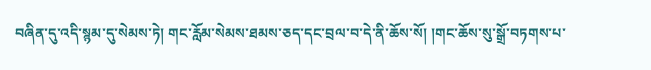བཞིན་དུ་འདི་སྙམ་དུ་སེམས་ཏེ། གང་རློམ་སེམས་ཐམས་ཅད་དང་བྲལ་བ་དེ་ནི་ཆོས་སོ། །གང་ཆོས་སུ་སྒྲོ་བཏགས་པ་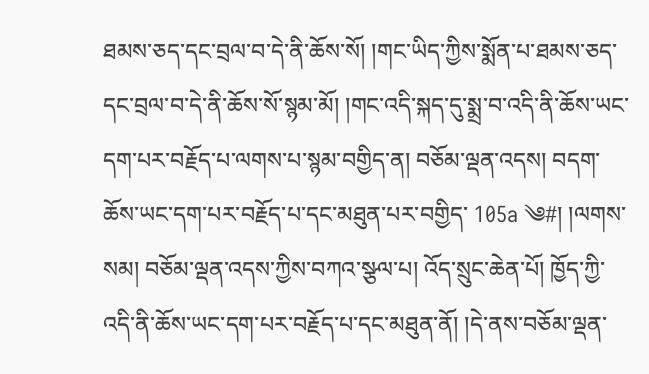ཐམས་ཅད་དང་བྲལ་བ་དེ་ནི་ཆོས་སོ། །གང་ཡིད་ཀྱིས་སྨོན་པ་ཐམས་ཅད་དང་བྲལ་བ་དེ་ནི་ཆོས་སོ་སྙམ་མོ། །གང་འདི་སྐད་དུ་སྨྲ་བ་འདི་ནི་ཆོས་ཡང་དག་པར་བརྗོད་པ་ལགས་པ་སྙམ་བགྱིད་ན། བཅོམ་ལྡན་འདས། བདག་ཆོས་ཡང་དག་པར་བརྗོད་པ་དང་མཐུན་པར་བགྱིད་ 105a ༄#། །ལགས་སམ། བཅོམ་ལྡན་འདས་ཀྱིས་བཀའ་སྩལ་པ། འོད་སྲུང་ཆེན་པོ། ཁྱོད་ཀྱི་འདི་ནི་ཆོས་ཡང་དག་པར་བརྗོད་པ་དང་མཐུན་ནོ། །དེ་ནས་བཅོམ་ལྡན་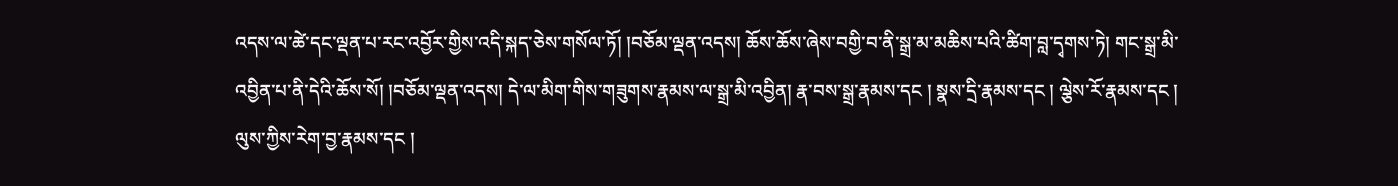འདས་ལ་ཚེ་དང་ལྡན་པ་རང་འབྱོར་གྱིས་འདི་སྐད་ཅེས་གསོལ་ཏོ། །བཅོམ་ལྡན་འདས། ཆོས་ཆོས་ཞེས་བགྱི་བ་ནི་སྒྲ་མ་མཆིས་པའི་ཚིག་བླ་དྭགས་ཏེ། གང་སྒྲ་མི་འབྱིན་པ་ནི་དེའི་ཆོས་སོ། །བཅོམ་ལྡན་འདས། དེ་ལ་མིག་གིས་གཟུགས་རྣམས་ལ་སྒྲ་མི་འབྱིན། རྣ་བས་སྒྲ་རྣམས་དང ། སྣས་དྲི་རྣམས་དང ། ལྕེས་རོ་རྣམས་དང ། ལུས་ཀྱིས་རེག་བྱ་རྣམས་དང །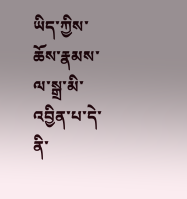ཡིད་ཀྱིས་ཆོས་རྣམས་ལ་སྒྲ་མི་འབྱིན་པ་དེ་ནི་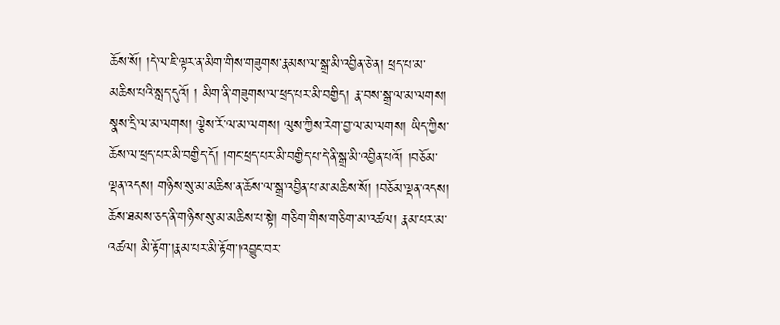ཆོས་སོ། །དེ་ལ་ཇི་ལྟར་ན་མིག་གིས་གཟུགས་རྣམས་ལ་སྒྲ་མི་འབྱིན་ཅེ་ན། ཕྲད་པ་མ་མཆིས་པའི་སླད་དུའོ། ། མིག་ནི་གཟུགས་ལ་ཕྲད་པར་མི་བགྱིད། རྣ་བས་སྒྲ་ལ་མ་ལགས། སྣས་དྲི་ལ་མ་ལགས། ལྕེས་རོ་ལ་མ་ལགས། ལུས་ཀྱིས་རེག་བྱ་ལ་མ་ལགས། ཡིད་ཀྱིས་ཆོས་ལ་ཕྲད་པར་མི་བགྱིད་དོ། །གང་ཕྲད་པར་མི་བགྱིད་པ་དེ་ནི་སྒྲ་མི་འབྱིན་པའོ། །བཅོམ་ལྡན་འདས། གཉིས་སུ་མ་མཆིས་ན་ཆོས་ལ་སྒྲ་འབྱིན་པ་མ་མཆིས་སོ། །བཅོམ་ལྡན་འདས། ཆོས་ཐམས་ཅད་ནི་གཉིས་སུ་མ་མཆིས་པ་སྟེ། གཅིག་གིས་གཅིག་མ་འཚལ། རྣམ་པར་མ་འཚལ། མི་རྟོག་།རྣམ་པར་མི་རྟོག་།འབྱུང་བར་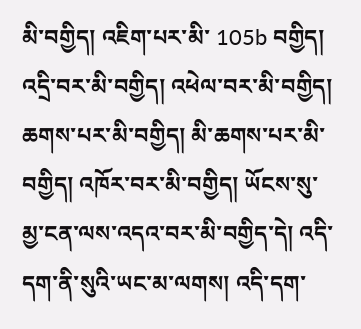མི་བགྱིད། འཇིག་པར་མི་ 105b བགྱིད། འདྲི་བར་མི་བགྱིད། འཕེལ་བར་མི་བགྱིད། ཆགས་པར་མི་བགྱིད། མི་ཆགས་པར་མི་བགྱིད། འཁོར་བར་མི་བགྱིད། ཡོངས་སུ་མྱ་ངན་ལས་འདའ་བར་མི་བགྱིད་དེ། འདི་དག་ནི་སུའི་ཡང་མ་ལགས། འདི་དག་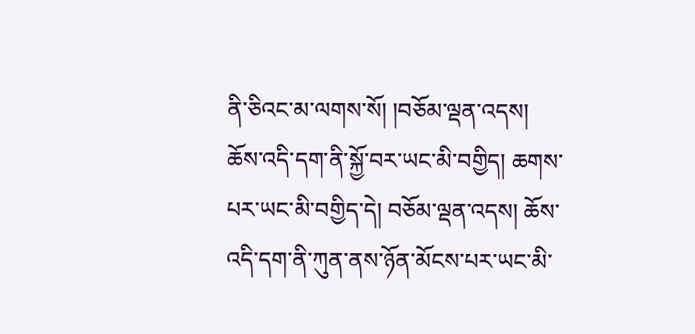ནི་ཅིའང་མ་ལགས་སོ། །བཅོམ་ལྡན་འདས། ཆོས་འདི་དག་ནི་སྐྱོ་བར་ཡང་མི་བགྱིད། ཆགས་པར་ཡང་མི་བགྱིད་དེ། བཅོམ་ལྡན་འདས། ཆོས་འདི་དག་ནི་ཀུན་ནས་ཉོན་མོངས་པར་ཡང་མི་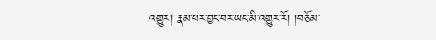འགྱུར། རྣམ་པར་བྱང་བར་ཡང་མི་འགྱུར་རོ། །བཅོམ་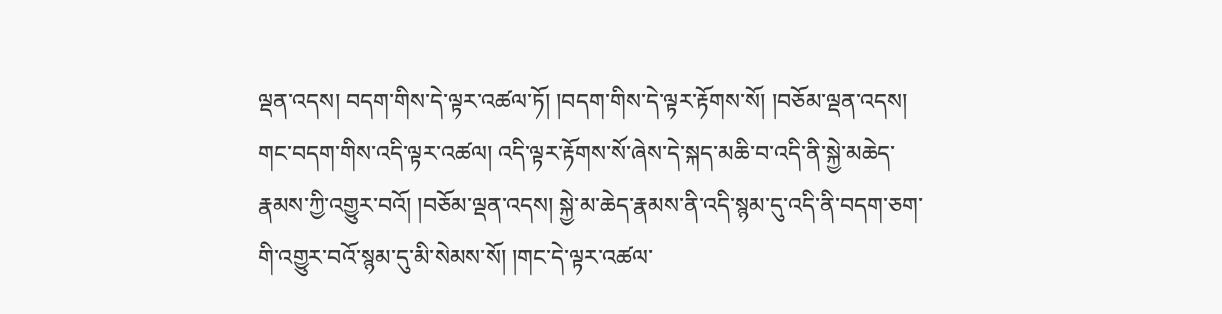ལྡན་འདས། བདག་གིས་དེ་ལྟར་འཚལ་ཏོ། །བདག་གིས་དེ་ལྟར་རྟོགས་སོ། །བཅོམ་ལྡན་འདས། གང་བདག་གིས་འདི་ལྟར་འཚལ། འདི་ལྟར་རྟོགས་སོ་ཞེས་དེ་སྐད་མཆི་བ་འདི་ནི་སྐྱེ་མཆེད་རྣམས་ཀྱི་འགྱུར་བའོ། །བཅོམ་ལྡན་འདས། སྐྱེ་མ་ཆེད་རྣམས་ནི་འདི་སྙམ་དུ་འདི་ནི་བདག་ཅག་གི་འགྱུར་བའོ་སྙམ་དུ་མི་སེམས་སོ། །གང་དེ་ལྟར་འཚལ་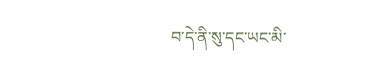བ་དེ་ནི་སུ་དང་ཡང་མི་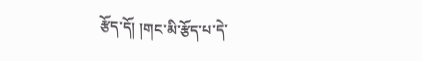རྩོད་དོ། །གང་མི་རྩོད་པ་དེ་